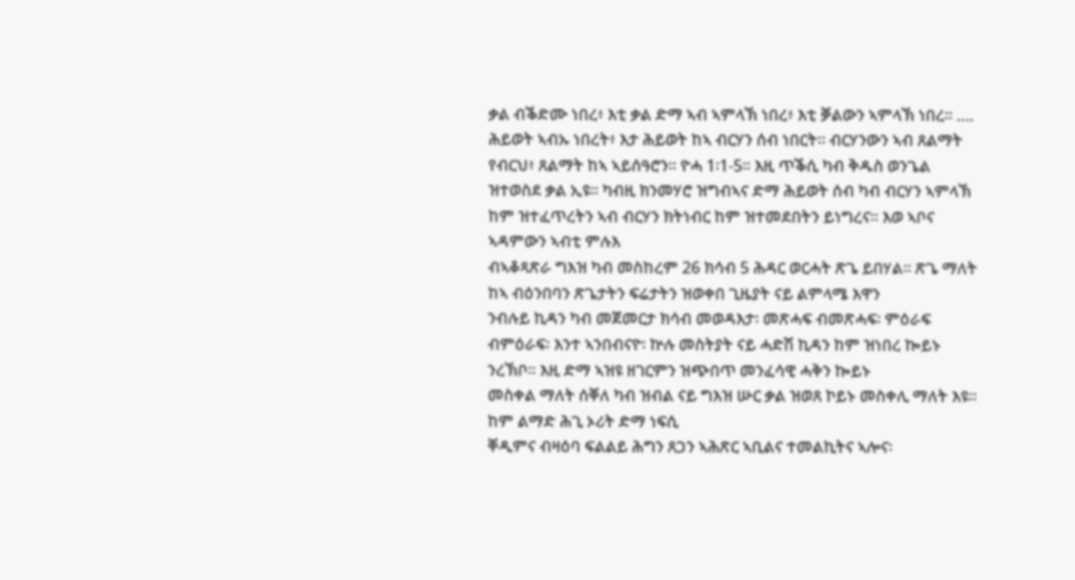ቃል ብቕድሙ ነበረ፥ እቲ ቃል ድማ ኣብ ኣምላኽ ነበረ፥ እቲ ቓልውን ኣምላኽ ነበረ። …. ሕይወት ኣብኡ ነበረት፥ እታ ሕይወት ከኣ ብርሃን ሰብ ነበርት። ብርሃንውን ኣብ ጸልማት የብርህ፥ ጸልማት ከኣ ኣይሰዓሮን። ዮሓ 1፡1-5። እዚ ጥቕሲ ካብ ቅዱስ ወንጌል ዝተወስደ ቃል ኢዩ። ካብዚ ክንመሃሮ ዝግብኣና ድማ ሕይወት ሰብ ካብ ብርሃን ኣምላኽ ከም ዝተፈጥረትን ኣብ ብርሃን ክትነብር ከም ዝተመደበትን ይነግረና። እወ ኣቦና ኣዳምውን ኣብቲ ምሉእ
ብኣቆጻጽራ ግእዝ ካብ መስከረም 26 ክሳብ 5 ሕዳር ወርሓት ጽጌ ይበሃል። ጽጌ ማለት ከኣ ብዕንበባን ጽጌታትን ፍሬታትን ዝወቀበ ጊዜያት ናይ ልምላሜ እዋን
ንብሉይ ኪዳን ካብ መጀመርታ ክሳብ መወዳእታ፡ መጽሓፍ ብመጽሓፍ፡ ምዕራፍ ብምዕራፍ፡ እንተ ኣንበብናዮ፡ ኵሉ መስትያት ናይ ሓድሽ ኪዳን ከም ዝነበረ ኰይኑ ንረኽቦ። እዚ ድማ ኣዝዩ ዘገርምን ዝጭበጥ መንፈሳዊ ሓቅን ኰይኑ
መስቀል ማለት ሰቐለ ካብ ዝብል ናይ ግእዝ ሡር ቃል ዝወጸ ኮይኑ መስቀሊ ማለት እዩ። ከም ልማድ ሕጊ ኦሪት ድማ ነፍሲ
ቐዲምና ብዛዕባ ፍልልይ ሕግን ጸጋን ኣሕጽር ኣቢልና ተመልኪትና ኣሎና፡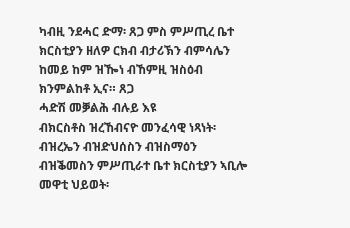ካብዚ ንደሓር ድማ፡ ጸጋ ምስ ምሥጢረ ቤተ ክርስቲያን ዘለዎ ርክብ ብታሪኽን ብምሳሌን ከመይ ከም ዝዀነ ብኸምዚ ዝስዕብ ክንምልከቶ ኢና። ጸጋ
ሓድሽ መቓልሕ ብሉይ እዩ
ብክርስቶስ ዝረኸብናዮ መንፈሳዊ ነጻነት፡ ብዝረኤን ብዝድህሰስን ብዝስማዕን ብዝቕመስን ምሥጢራተ ቤተ ክርስቲያን ኣቢሎ መዋቲ ህይወት፡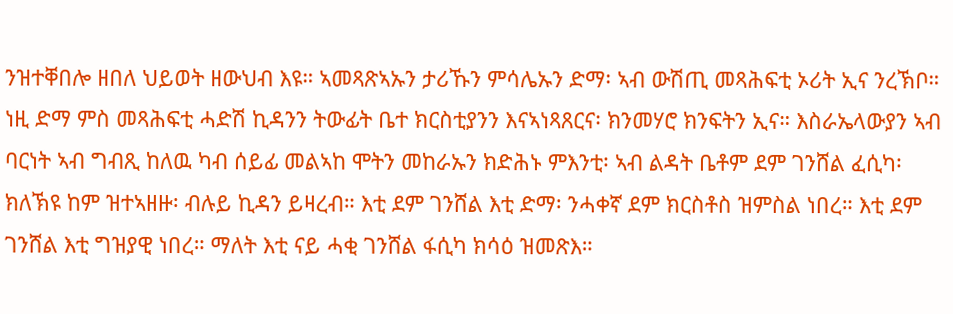ንዝተቐበሎ ዘበለ ህይወት ዘውህብ እዩ። ኣመጻጽኣኡን ታሪኹን ምሳሌኡን ድማ፡ ኣብ ውሽጢ መጻሕፍቲ ኦሪት ኢና ንረኽቦ። ነዚ ድማ ምስ መጻሕፍቲ ሓድሽ ኪዳንን ትውፊት ቤተ ክርስቲያንን እናኣነጻጸርና፡ ክንመሃሮ ክንፍትን ኢና። እስራኤላውያን ኣብ ባርነት ኣብ ግብጺ ከለዉ ካብ ሰይፊ መልኣከ ሞትን መከራኡን ክድሕኑ ምእንቲ፡ ኣብ ልዳት ቤቶም ደም ገንሸል ፈሲካ፡ ክለኽዩ ከም ዝተኣዘዙ፡ ብሉይ ኪዳን ይዛረብ። እቲ ደም ገንሸል እቲ ድማ፡ ንሓቀኛ ደም ክርስቶስ ዝምስል ነበረ። እቲ ደም ገንሸል እቲ ግዝያዊ ነበረ። ማለት እቲ ናይ ሓቂ ገንሸል ፋሲካ ክሳዕ ዝመጽእ።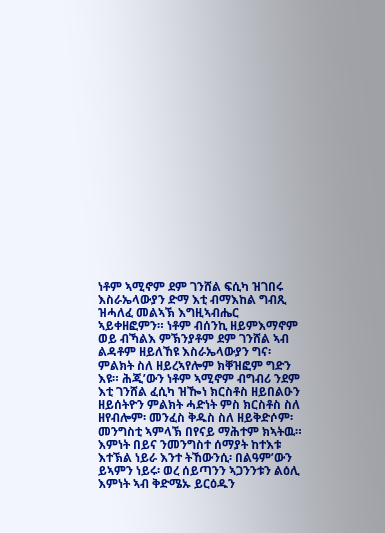ነቶም ኣሚኖም ደም ገንሸል ፍሲካ ዝገበሩ እስራኤላውያን ድማ እቲ ብማእከል ግብጺ ዝሓለፈ መልኣኽ እግዚኣብሔር ኣይቀዘፎምን። ነቶም ብሰንኪ ዘይምእማኖም ወይ ብኻልእ ምኽንያቶም ደም ገንሸል ኣብ ልዳቶም ዘይለኸዩ እስራኤላውያን ግና፡ ምልክት ስለ ዘይረኣየሎም ክቐዝፎም ግድን እዩ። ሕጂ’ውን ነቶም ኣሚኖም ብግብሪ ንደም እቲ ገንሸል ፈሲካ ዝዀነ ክርስቶስ ዘይበልዑን ዘይሰትዮን ምልክት ሓድነት ምስ ክርስቶስ ስለ ዘየብሎም፡ መንፈስ ቅዱስ ስለ ዘይቅድሶም፡ መንግስቲ ኣምላኽ በየናይ ማሕተም ክኣትዉ። እምነት በይና ንመንግስተ ሰማያት ከተእቱ እተኽል ነይራ እንተ ትኸውንሲ፡ በልዓም’ውን ይኣምን ነይሩ፡ ወረ ሰይጣንን ኣጋንንቱን ልዕሊ እምነት ኣብ ቅድሜኡ ይርዕዱን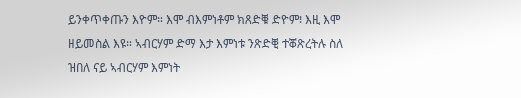ይንቀጥቀጡን እዮም። እሞ ብእምነቶም ክጸድቑ ድዮም፧ እዚ እሞ ዘይመስል እዩ። ኣብርሃም ድማ እታ እምነቱ ንጽድቒ ተቖጽረትሉ ስለ ዝበለ ናይ ኣብርሃም እምነት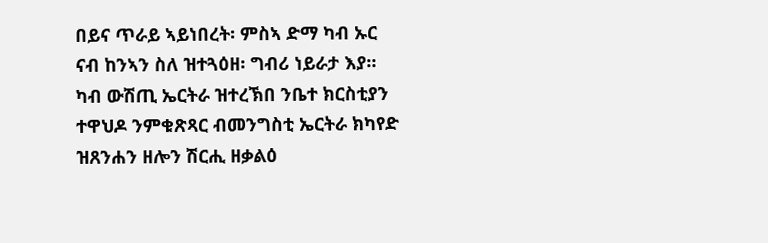በይና ጥራይ ኣይነበረት፡ ምስኣ ድማ ካብ ኡር ናብ ከንኣን ስለ ዝተጓዕዘ፡ ግብሪ ነይራታ እያ።
ካብ ውሽጢ ኤርትራ ዝተረኽበ ንቤተ ክርስቲያን ተዋህዶ ንምቁጽጻር ብመንግስቲ ኤርትራ ክካየድ ዝጸንሐን ዘሎን ሽርሒ ዘቃልዕ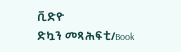ቪድዮ
ድኳን መጻሕፍቲ/Book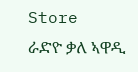Store
ራድዮ ቃለ ኣዋዲ